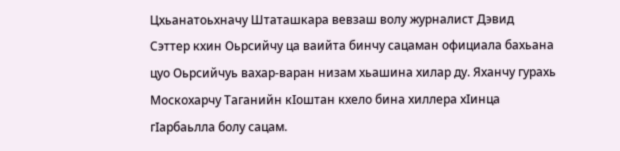Цхьанатоьхначу Штаташкара вевзаш волу журналист Дэвид Сэттер кхин Оьрсийчу ца ваийта бинчу сацаман официала бахьана цуо Оьрсийчуь вахар-варан низам хьашина хилар ду. Яханчу гурахь Москохарчу Таганийн кIоштан кхело бина хиллера хIинца гIарбаьлла болу сацам.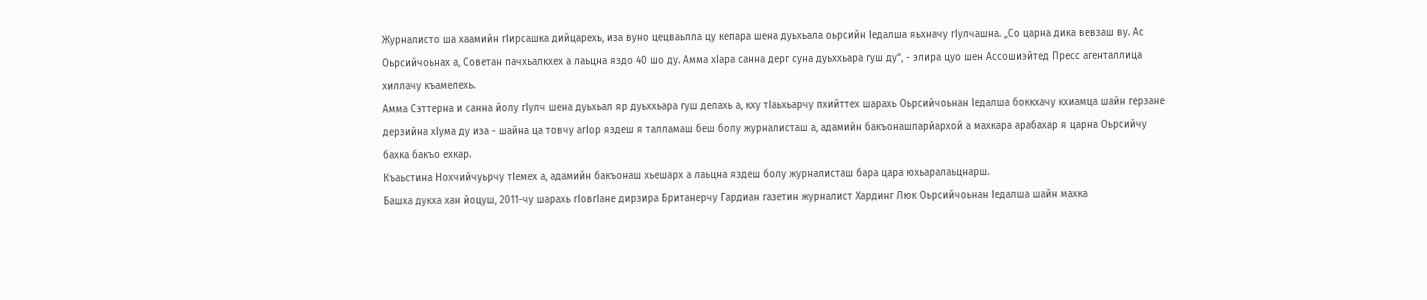Журналисто ша хаамийн гIирсашка дийцарехь, иза вуно цецваьлла цу кепара шена дуьхьала оьрсийн Iедалша яьхначу гIулчашна. „Со царна дика вевзаш ву. Ас Оьрсийчоьнах а, Советан пачхьалкхех а лаьцна яздо 40 шо ду. Амма хIара санна дерг суна дуьххьара гуш ду“, - элира цуо шен Ассошиэйтед Пресс агенталлица хиллачу къамелехь.
Амма Сэттерна и санна йолу гIулч шена дуьхьал яр дуьххьара гуш делахь а, кху тIаьхьарчу пхийттех шарахь Оьрсийчоьнан Iедалша боккхачу кхиамца шайн герзане дерзийна хIума ду иза - шайна ца товчу агIор яздеш я талламаш беш болу журналисташ а, адамийн бакъонашларйархой а махкара арабахар я царна Оьрсийчу бахка бакъо ехкар.
Къаьстина Нохчийчуьрчу тIемех а, адамийн бакъонаш хьешарх а лаьцна яздеш болу журналисташ бара цара юхьаралаьцнарш.
Башха дукха хан йоцуш, 2011-чу шарахь гIовгIане дирзира Британерчу Гардиан газетин журналист Хардинг Люк Оьрсийчоьнан Iедалша шайн махка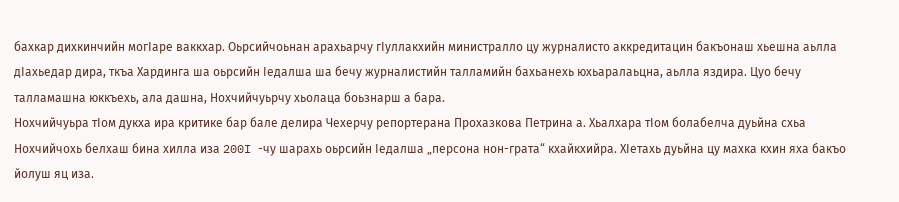бахкар дихкинчийн могIаре ваккхар. Оьрсийчоьнан арахьарчу гIуллакхийн министралло цу журналисто аккредитацин бакъонаш хьешна аьлла дIахьедар дира, ткъа Хардинга ша оьрсийн Iедалша ша бечу журналистийн талламийн бахьанехь юхьаралаьцна, аьлла яздира. Цуо бечу талламашна юккъехь, ала дашна, Нохчийчуьрчу хьолаца боьзнарш а бара.
Нохчийчуьра тIом дукха ира критике бар бале делира Чехерчу репортерана Прохазкова Петрина а. Хьалхара тIом болабелча дуьйна схьа Нохчийчохь белхаш бина хилла иза 200I -чу шарахь оьрсийн Iедалша „персона нон-грата“ кхайкхийра. ХIетахь дуьйна цу махка кхин яха бакъо йолуш яц иза.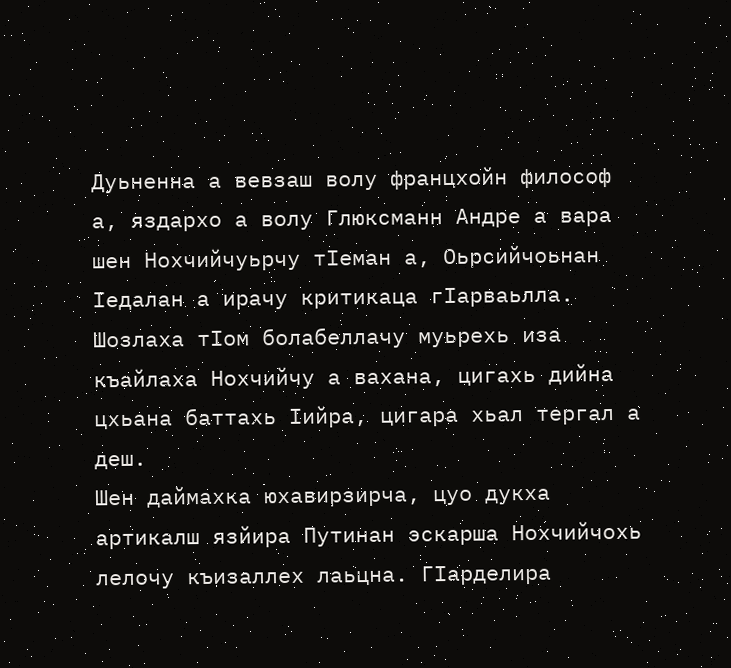Дуьненна а вевзаш волу францхойн философ а, яздархо а волу Глюксманн Андре а вара шен Нохчийчуьрчу тIеман а, Оьрсийчоьнан Iедалан а ирачу критикаца гIарваьлла. Шозлаха тIом болабеллачу муьрехь иза къайлаха Нохчийчу а вахана, цигахь дийна цхьана баттахь Iийра, цигара хьал тергал а деш.
Шен даймахка юхавирзирча, цуо дукха артикалш язйира Путинан эскарша Нохчийчохь лелочу къизаллех лаьцна. ГIарделира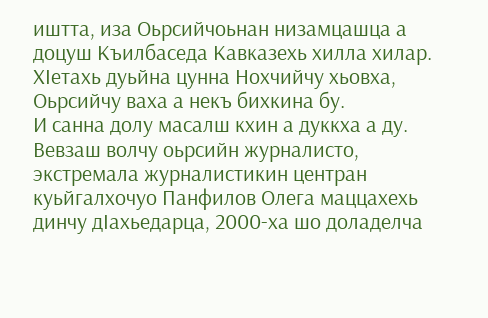иштта, иза Оьрсийчоьнан низамцашца а доцуш Къилбаседа Кавказехь хилла хилар. ХIетахь дуьйна цунна Нохчийчу хьовха, Оьрсийчу ваха а некъ бихкина бу.
И санна долу масалш кхин а дуккха а ду. Вевзаш волчу оьрсийн журналисто, экстремала журналистикин центран куьйгалхочуо Панфилов Олега маццахехь динчу дIахьедарца, 2000-ха шо доладелча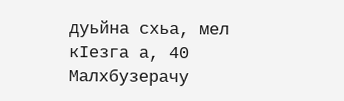дуьйна схьа, мел кIезга а, 40 Малхбузерачу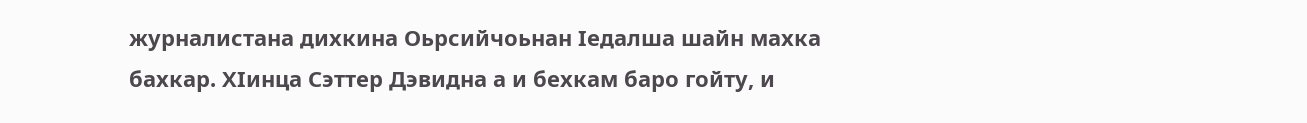журналистана дихкина Оьрсийчоьнан Iедалша шайн махка бахкар. ХIинца Сэттер Дэвидна а и бехкам баро гойту, и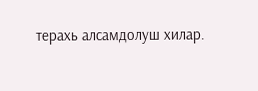терахь алсамдолуш хилар.